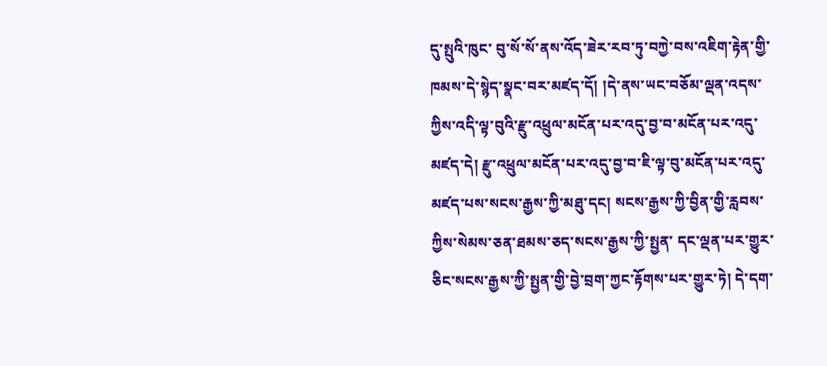དུ་སྤུའི་ཁུང་ བུ་སོ་སོ་ནས་འོད་ཟེར་རབ་ཏུ་བཀྱེ་བས་འཇིག་རྟེན་གྱི་ཁམས་དེ་སྙེད་སྣང་བར་མཛད་དོ། །དེ་ནས་ཡང་བཅོམ་ལྡན་འདས་ཀྱིས་འདི་ལྟ་བུའི་རྫུ་འཕྲུལ་མངོན་པར་འདུ་བྱ་བ་མངོན་པར་འདུ་ མཛད་དེ། རྫུ་འཕྲུལ་མངོན་པར་འདུ་བྱ་བ་ཇི་ལྟ་བུ་མངོན་པར་འདུ་མཛད་པས་སངས་རྒྱས་ཀྱི་མཐུ་དང། སངས་རྒྱས་ཀྱི་བྱིན་གྱི་རླབས་ཀྱིས་སེམས་ཅན་ཐམས་ཅད་སངས་རྒྱས་ཀྱི་སྤྱན་ དང་ལྡན་པར་གྱུར་ཅིང་སངས་རྒྱས་ཀྱི་སྤྱན་གྱི་བྱེ་བྲག་ཀྱང་རྟོགས་པར་གྱུར་ཏེ། དེ་དག་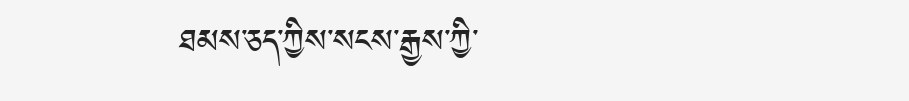ཐམས་ཅད་ཀྱིས་སངས་རྒྱས་ཀྱི་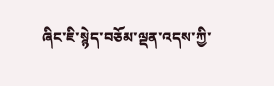ཞིང་ཇི་སྙེད་བཅོམ་ལྡན་འདས་ཀྱི་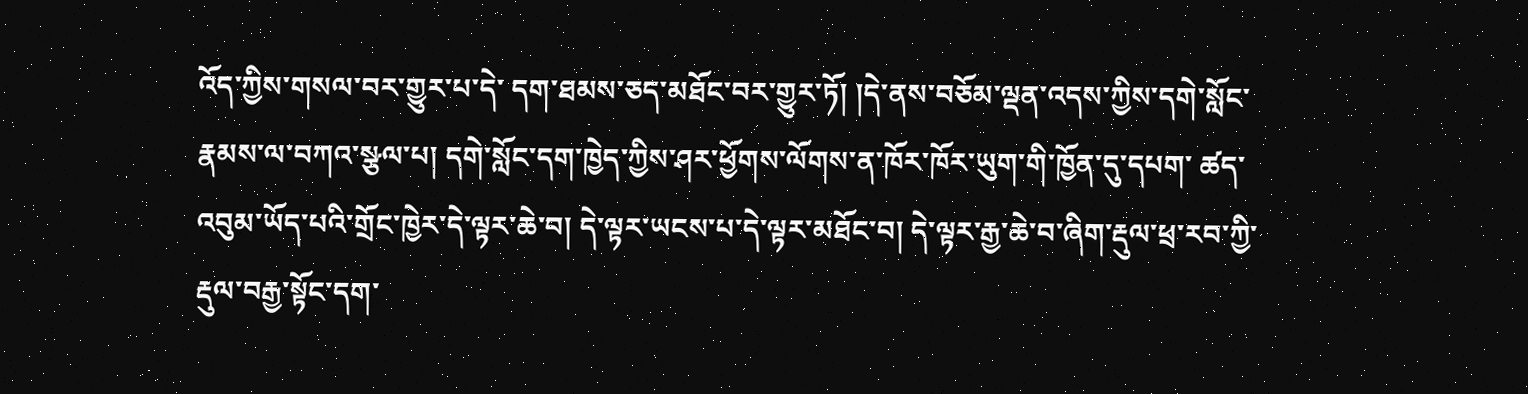འོད་ཀྱིས་གསལ་བར་གྱུར་པ་དེ་ དག་ཐམས་ཅད་མཐོང་བར་གྱུར་ཏོ། །དེ་ནས་བཅོམ་ལྡན་འདས་ཀྱིས་དགེ་སློང་རྣམས་ལ་བཀའ་སྩལ་པ། དགེ་སློང་དག་ཁྱེད་ཀྱིས་ཤར་ཕྱོགས་ལོགས་ན་ཁོར་ཁོར་ཡུག་གི་ཁྱོན་དུ་དཔག་ ཚད་འབུམ་ཡོད་པའི་གྲོང་ཁྱེར་དེ་ལྟར་ཆེ་བ། དེ་ལྟར་ཡངས་པ་དེ་ལྟར་མཐོང་བ། དེ་ལྟར་རྒྱ་ཆེ་བ་ཞིག་རྡུལ་ཕྲ་རབ་ཀྱི་རྡུལ་བརྒྱ་སྟོང་དག་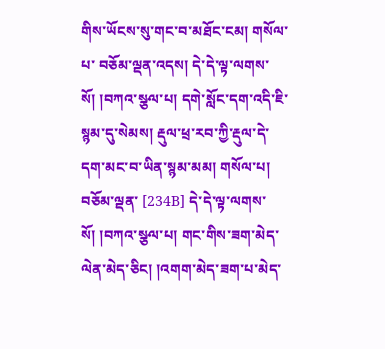གིས་ཡོངས་སུ་གང་བ་མཐོང་ངམ། གསོལ་པ་ བཅོམ་ལྡན་འདས། དེ་དེ་ལྟ་ལགས་སོ། །བཀའ་སྩལ་པ། དགེ་སློང་དག་འདི་ཇི་སྙམ་དུ་སེམས། རྡུལ་ཕྲ་རབ་ཀྱི་རྡུལ་དེ་དག་མང་བ་ཡིན་སྙམ་མམ། གསོལ་པ། བཅོམ་ལྡན་ [234B] དེ་དེ་ལྟ་ལགས་སོ། །བཀའ་སྩལ་པ། གང་གིས་ཟག་མེད་ལེན་མེད་ཅིང། །འགག་མེད་ཟག་པ་མེད་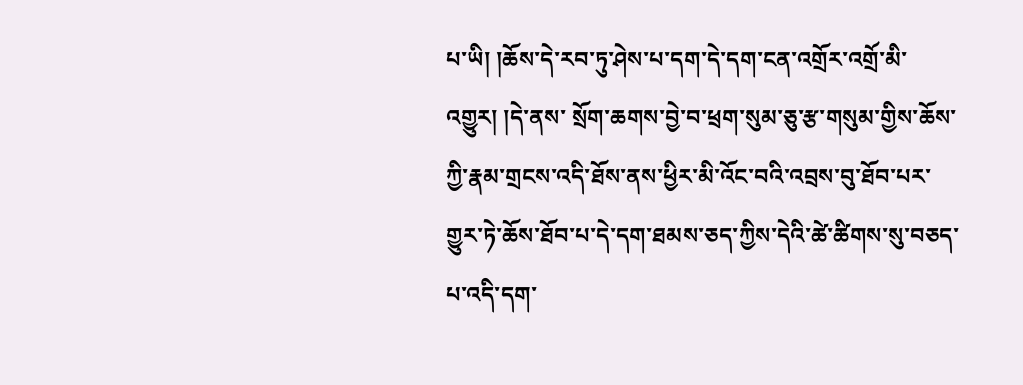པ་ཡི། །ཆོས་དེ་རབ་ཏུ་ཤེས་པ་དག་དེ་དག་ངན་འགྲོར་འགྲོ་མི་འགྱུར། །དེ་ནས་ སྲོག་ཆགས་བྱེ་བ་ཕྲག་སུམ་ཅུ་རྩ་གསུམ་གྱིས་ཆོས་ཀྱི་རྣམ་གྲངས་འདི་ཐོས་ནས་ཕྱིར་མི་འོང་བའི་འབྲས་བུ་ཐོབ་པར་གྱུར་ཏེ་ཆོས་ཐོབ་པ་དེ་དག་ཐམས་ཅད་ཀྱིས་དེའི་ཚེ་ཚིགས་སུ་བཅད་ པ་འདི་དག་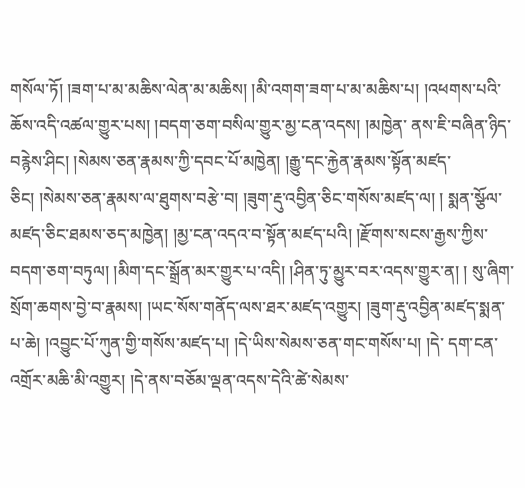གསོལ་ཏོ། །ཟག་པ་མ་མཆིས་ལེན་མ་མཆིས། །མི་འགག་ཟག་པ་མ་མཆིས་པ། །འཕགས་པའི་ཆོས་འདི་འཚལ་གྱུར་པས། །བདག་ཅག་བསིལ་གྱུར་མྱ་ངན་འདས། །མཁྱེན་ ནས་ཇི་བཞིན་ཉིད་བརྙེས་ཤིང། །སེམས་ཅན་རྣམས་ཀྱི་དབང་པོ་མཁྱེན། །རྒྱུ་དང་རྐྱེན་རྣམས་སྟོན་མཛད་ཅིང། །སེམས་ཅན་རྣམས་ལ་ཐུགས་བརྩེ་བ། །ཟུག་རྡུ་འབྱིན་ཅིང་གསོས་མཛད་ལ། ། སྨན་སྩོལ་མཛད་ཅིང་ཐམས་ཅད་མཁྱེན། །མྱ་ངན་འདའ་བ་སྟོན་མཛད་པའི། །རྫོགས་སངས་རྒྱས་ཀྱིས་བདག་ཅག་བཏུལ། །མིག་དང་སྒྲོན་མར་གྱུར་པ་འདི། །ཤིན་ཏུ་མྱུར་བར་འདས་གྱུར་ན། ། སུ་ཞིག་སྲོག་ཆགས་བྱེ་བ་རྣམས། །ཡང་སོས་གནོད་ལས་ཐར་མཛད་འགྱུར། །ཟུག་རྡུ་འབྱིན་མཛད་སྨན་པ་ཆེ། །འབྱུང་པོ་ཀུན་གྱི་གསོས་མཛད་པ། །དེ་ཡིས་སེམས་ཅན་གང་གསོས་པ། །དེ་ དག་ངན་འགྲོར་མཆི་མི་འགྱུར། །དེ་ནས་བཅོམ་ལྡན་འདས་དེའི་ཚེ་སེམས་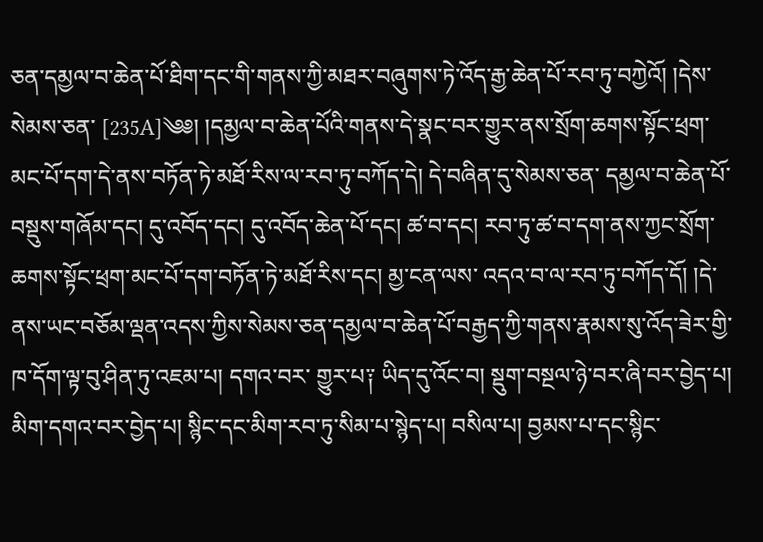ཅན་དམྱལ་བ་ཆེན་པོ་ཐིག་དང་གི་གནས་ཀྱི་མཐར་བཞུགས་ཏེ་འོད་རྒྱ་ཆེན་པོ་རབ་ཏུ་བཀྱེའོ། །དེས་སེམས་ཅན་ [235A]༄༅། །དམྱལ་བ་ཆེན་པོའི་གནས་དེ་སྣང་བར་གྱུར་ནས་སྲོག་ཆགས་སྟོང་ཕྲག་མང་པོ་དག་དེ་ནས་བཏོན་ཏེ་མཐོ་རིས་ལ་རབ་ཏུ་བཀོད་དེ། དེ་བཞིན་དུ་སེམས་ཅན་ དམྱལ་བ་ཆེན་པོ་བསྡུས་གཞོམ་དང། དུ་འབོད་དང། དུ་འབོད་ཆེན་པོ་དང། ཚ་བ་དང། རབ་ཏུ་ཚ་བ་དག་ནས་ཀྱང་སྲོག་ཆགས་སྟོང་ཕྲག་མང་པོ་དག་བཏོན་ཏེ་མཐོ་རིས་དང། མྱ་ངན་ལས་ འདའ་བ་ལ་རབ་ཏུ་བཀོད་དོ། །དེ་ནས་ཡང་བཅོམ་ལྡན་འདས་ཀྱིས་སེམས་ཅན་དམྱལ་བ་ཆེན་པོ་བརྒྱད་ཀྱི་གནས་རྣམས་སུ་འོད་ཟེར་གྱི་ཁ་དོག་ལྟ་བུ་ཤིན་ཏུ་འཇམ་པ། དགའ་བར་ གྱུར་པ༑ ཡིད་དུ་འོང་བ། སྡུག་བསྔལ་ཉེ་བར་ཞི་བར་བྱེད་པ། མིག་དགའ་བར་བྱེད་པ། སྙིང་དང་མིག་རབ་ཏུ་སིམ་པ་སྙེད་པ། བསིལ་པ། བྱམས་པ་དང་སྙིང་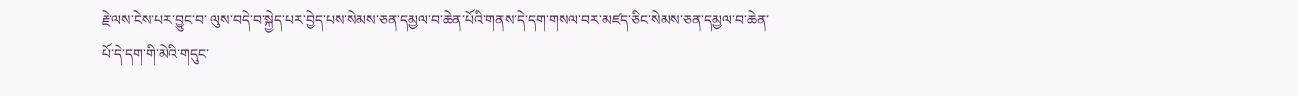རྗེ་ལས་ངེས་པར་བྱུང་བ་ ལུས་བདེ་བ་སྐྱེད་པར་བྱེད་པས་སེམས་ཅན་དམྱལ་བ་ཆེན་པོའི་གནས་དེ་དག་གསལ་བར་མཛད་ཅིང་སེམས་ཅན་དམྱལ་བ་ཆེན་པོ་དེ་དག་གི་མེའི་གདུང་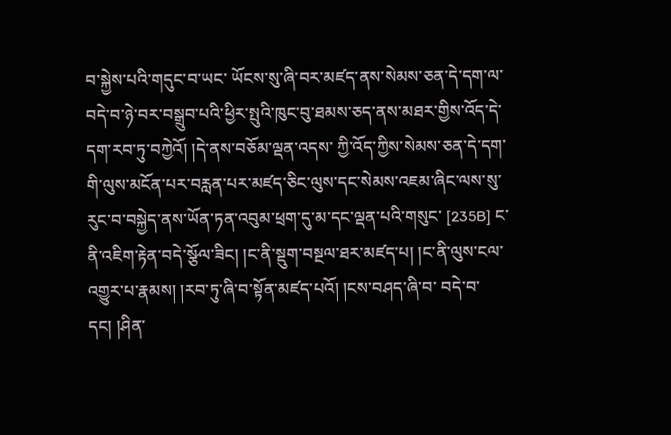བ་སྐྱེས་པའི་གདུང་བ་ཡང་ ཡོངས་སུ་ཞི་བར་མཛད་ནས་སེམས་ཅན་དེ་དག་ལ་བདེ་བ་ཉེ་བར་བསྒྲུབ་པའི་ཕྱིར་སྤུའི་ཁུང་བུ་ཐམས་ཅད་ནས་མཐར་གྱིས་འོད་དེ་དག་རབ་ཏུ་བཀྱེའོ། །དེ་ནས་བཅོམ་ལྡན་འདས་ ཀྱི་འོད་ཀྱིས་སེམས་ཅན་དེ་དག་གི་ལུས་མངོན་པར་བརླན་པར་མཛད་ཅིང་ལུས་དང་སེམས་འཇམ་ཞིང་ལས་སུ་རུང་བ་བསྐྱེད་ནས་ཡོན་ཏན་འབུམ་ཕྲག་དུ་མ་དང་ལྡན་པའི་གསུང་ [235B] ང་ནི་འཇིག་རྟེན་བདེ་སྩོལ་ཟིང། །ང་ནི་སྡུག་བསྔལ་ཐར་མཛད་པ། །ང་ནི་ལུས་ངལ་འགྱུར་པ་རྣམས། །རབ་ཏུ་ཞི་བ་སྟོན་མཛད་པའོ། །ངས་བཤད་ཞི་བ་ བདེ་བ་དང། །ཤིན་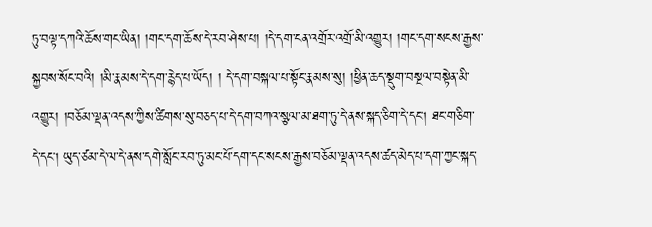ཏུ་བལྟ་དཀའི་ཆོས་གང་ཡིན། །གང་དག་ཆོས་དེ་རབ་ཤེས་པ། །དེ་དག་ངན་འགྲོར་འགྲོ་མི་འགྱུར། །གང་དག་སངས་རྒྱས་སྐྱབས་སོང་བའི། །མི་རྣམས་དེ་དག་རྙེད་པ་ཡོད། ། དེ་དག་བསྐལ་པ་སྟོང་རྣམས་སུ། །ཕྱིན་ཆད་སྡུག་བསྔལ་བསྟེན་མི་འགྱུར། །བཅོམ་ལྡན་འདས་ཀྱིས་ཚིགས་སུ་བཅད་པ་དེ་དག་བཀའ་སྩལ་མ་ཐག་ཏུ་དེ་ནས་སྐད་ཅིག་དེ་དང། ཐང་གཅིག་ དེ་དང། ཡུད་ཙམ་དེ་ལ་དེ་ནས་དགེ་སློང་རབ་ཏུ་མང་པོ་དག་དང་སངས་རྒྱས་བཅོམ་ལྡན་འདས་ཚད་མེད་པ་དག་ཀྱང་སྐད་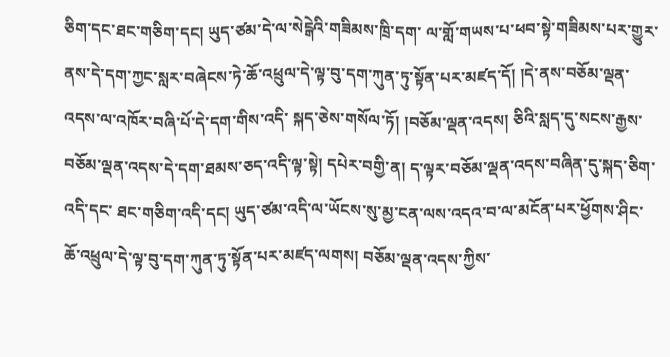ཅིག་དང་ཐང་གཅིག་དང། ཡུད་ཙམ་དེ་ལ་སེངྒེའི་གཟིམས་ཁྲི་དག་ ལ་གློ་གཡས་པ་ཕབ་སྟེ་གཟིམས་པར་གྱུར་ནས་དེ་དག་ཀྱང་སླར་བཞེངས་ཏེ་ཆོ་འཕྲུལ་དེ་ལྟ་བུ་དག་ཀུན་ཏུ་སྟོན་པར་མཛད་དོ། །དེ་ནས་བཅོམ་ལྡན་འདས་ལ་འཁོར་བཞི་པོ་དེ་དག་གིས་འདི་ སྐད་ཅེས་གསོལ་ཏོ། །བཅོམ་ལྡན་འདས། ཅིའི་སླད་དུ་སངས་རྒྱས་བཅོམ་ལྡན་འདས་དེ་དག་ཐམས་ཅད་འདི་ལྟ་སྟེ། དཔེར་བགྱི་ན། ད་ལྟར་བཅོམ་ལྡན་འདས་བཞིན་དུ་སྐད་ཅིག་འདི་དང་ ཐང་གཅིག་འདི་དང། ཡུད་ཙམ་འདི་ལ་ཡོངས་སུ་མྱ་ངན་ལས་འདའ་བ་ལ་མངོན་པར་ཕྱོགས་ཤིང་ཆོ་འཕྲུལ་དེ་ལྟ་བུ་དག་ཀུན་ཏུ་སྟོན་པར་མཛད་ལགས། བཅོམ་ལྡན་འདས་ཀྱིས་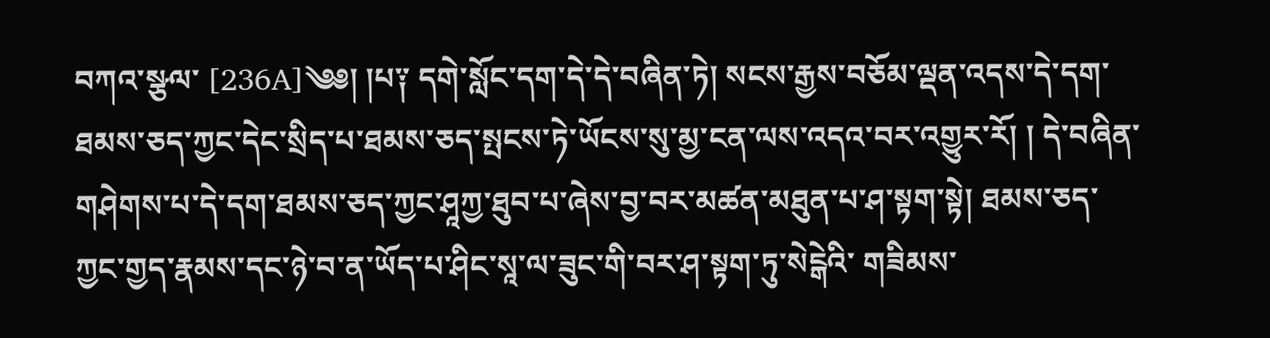བཀའ་སྩལ་ [236A]༄༅། །པ༑ དགེ་སློང་དག་དེ་དེ་བཞིན་ཏེ། སངས་རྒྱས་བཅོམ་ལྡན་འདས་དེ་དག་ཐམས་ཅད་ཀྱང་དེང་སྲིད་པ་ཐམས་ཅད་སྤངས་ཏེ་ཡོངས་སུ་མྱ་ངན་ལས་འདའ་བར་འགྱུར་རོ། ། དེ་བཞིན་གཤེགས་པ་དེ་དག་ཐམས་ཅད་ཀྱང་ཤཱཀྱ་ཐུབ་པ་ཞེས་བྱ་བར་མཚན་མཐུན་པ་ཤ་སྟག་སྟེ། ཐམས་ཅད་ཀྱང་གྱད་རྣམས་དང་ཉེ་བ་ན་ཡོད་པ་ཤིང་སཱ་ལ་ཟུང་གི་བར་ཤ་སྟག་ཏུ་སེངྒེའི་ གཟིམས་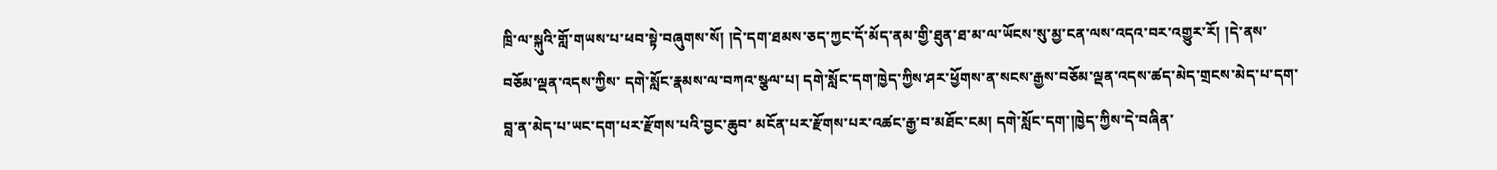ཁྲི་ལ་སྐུའི་གློ་གཡས་པ་ཕབ་སྟེ་བཞུགས་སོ། །དེ་དག་ཐམས་ཅད་ཀྱང་དོ་མོད་ནམ་གྱི་ཐུན་ཐ་མ་ལ་ཡོངས་སུ་མྱ་ངན་ལས་འདའ་བར་འགྱུར་རོ། །དེ་ནས་བཅོམ་ལྡན་འདས་ཀྱིས་ དགེ་སློང་རྣམས་ལ་བཀའ་སྩལ་པ། དགེ་སློང་དག་ཁྱེད་ཀྱིས་ཤར་ཕྱོགས་ན་སངས་རྒྱས་བཅོམ་ལྡན་འདས་ཚད་མེད་གྲངས་མེད་པ་དག་བླ་ན་མེད་པ་ཡང་དག་པར་རྫོགས་པའི་བྱང་ཆུབ་ མངོན་པར་རྫོགས་པར་འཚང་རྒྱ་བ་མཐོང་ངམ། དགེ་སློང་དག་།ཁྱེད་ཀྱིས་དེ་བཞིན་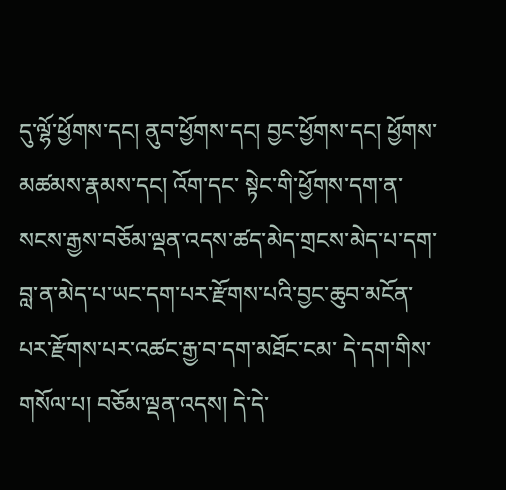དུ་ལྷོ་ཕྱོགས་དང། ནུབ་ཕྱོགས་དང། བྱང་ཕྱོགས་དང། ཕྱོགས་མཚམས་རྣམས་དང། འོག་དང་ སྟེང་གི་ཕྱོགས་དག་ན་སངས་རྒྱས་བཅོམ་ལྡན་འདས་ཚད་མེད་གྲངས་མེད་པ་དག་བླ་ན་མེད་པ་ཡང་དག་པར་རྫོགས་པའི་བྱང་ཆུབ་མངོན་པར་རྫོགས་པར་འཚང་རྒྱ་བ་དག་མཐོང་ངམ་ དེ་དག་གིས་གསོལ་པ། བཅོམ་ལྡན་འདས། དེ་དེ་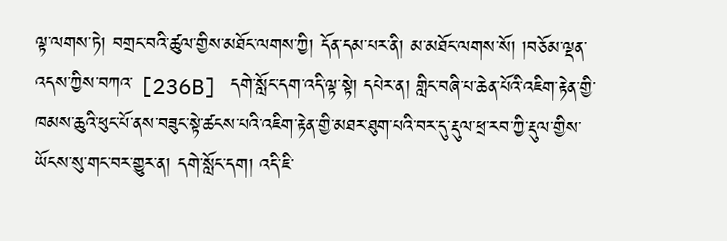ལྟ་ལགས་ཏེ། བགྲང་བའི་ཚུལ་གྱིས་མཐོང་ལགས་ཀྱི། དོན་དམ་པར་ནི། མ་མཐོང་ལགས་སོ། །བཅོམ་ལྡན་འདས་ཀྱིས་བཀའ་ [236B] དགེ་སློང་དག་འདི་ལྟ་སྟེ། དཔེར་ན། གླིང་བཞི་པ་ཆེན་པོའི་འཇིག་རྟེན་གྱི་ཁམས་ཆུའི་ཕུང་པོ་ནས་བཟུང་སྟེ་ཚངས་པའི་འཇིག་རྟེན་གྱི་མཐར་ཐུག་པའི་བར་དུ་རྡུལ་ཕྲ་རབ་ཀྱི་རྡུལ་གྱིས་ ཡོངས་སུ་གང་བར་གྱུར་ན། དགེ་སློང་དག། འདི་ཇི་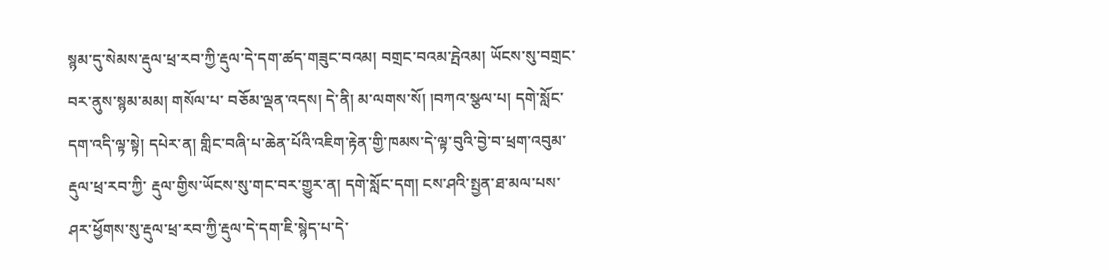སྙམ་དུ་སེམས་རྡུལ་ཕྲ་རབ་ཀྱི་རྡུལ་དེ་དག་ཚད་གཟུང་བའམ། བགྲང་བའམ་དྤེའམ། ཡོངས་སུ་བགྲང་བར་ནུས་སྙམ་མམ། གསོལ་པ་ བཅོམ་ལྡན་འདས། དེ་ནི། མ་ལགས་སོ། །བཀའ་སྩལ་པ། དགེ་སློང་དག་འདི་ལྟ་སྟེ། དཔེར་ན། གླིང་བཞི་པ་ཆེན་པོའི་འཇིག་རྟེན་གྱི་ཁམས་དེ་ལྟ་བུའི་བྱེ་བ་ཕྲག་འབུམ་རྡུལ་ཕྲ་རབ་ཀྱི་ རྡུལ་གྱིས་ཡོངས་སུ་གང་བར་གྱུར་ན། དགེ་སློང་དག། ངས་ཤའི་སྤྱན་ཐ་མལ་པས་ཤར་ཕྱོགས་སུ་རྡུལ་ཕྲ་རབ་ཀྱི་རྡུལ་དེ་དག་ཇི་སྙེད་པ་དེ་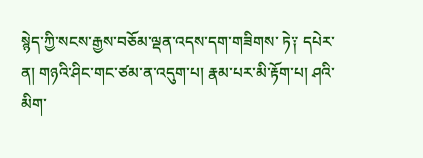སྙེད་ཀྱི་སངས་རྒྱས་བཅོམ་ལྡན་འདས་དག་གཟིགས་ ཏེ༑ དཔེར་ན། གཉའི་ཤིང་གང་ཙམ་ན་འདུག་པ། རྣམ་པར་མི་རྟོག་པ། ཤའི་མིག་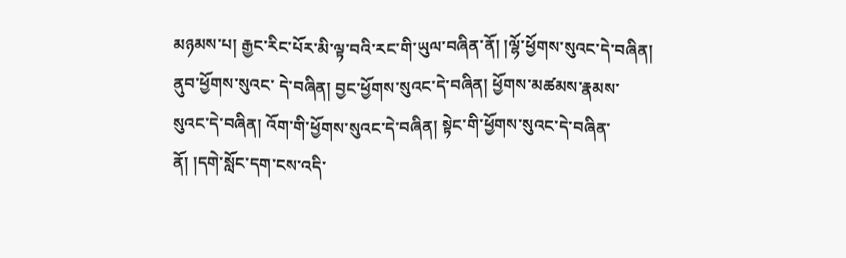མཉམས་པ། རྒྱང་རིང་པོར་མི་ལྟ་བའི་རང་གི་ཡུལ་བཞིན་ནོ། །ལྷོ་ཕྱོགས་སུའང་དེ་བཞིན། ནུབ་ཕྱོགས་སུའང་ དེ་བཞིན། བྱང་ཕྱོགས་སུའང་དེ་བཞིན། ཕྱོགས་མཚམས་རྣམས་སུའང་དེ་བཞིན། འོག་གི་ཕྱོགས་སུའང་དེ་བཞིན། སྟེང་གི་ཕྱོགས་སུའང་དེ་བཞིན་ནོ། །དགེ་སློང་དག་ངས་འདི་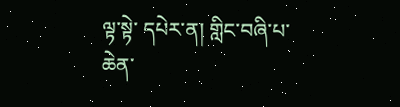ལྟ་སྟེ་ དཔེར་ན། གླིང་བཞི་པ་ཆེན་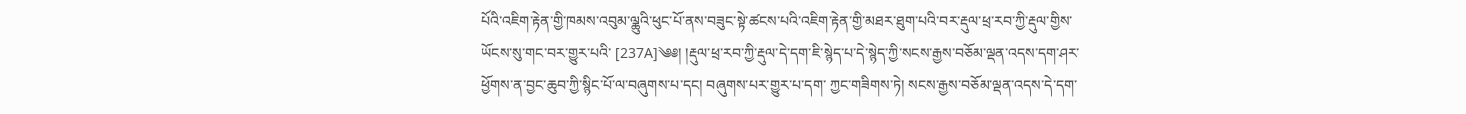པོའི་འཇིག་རྟེན་གྱི་ཁམས་འབུམ་ལྖུའི་ཕུང་པོ་ནས་བཟུང་སྟེ་ཚངས་པའི་འཇིག་རྟེན་གྱི་མཐར་ཐུག་པའི་བར་རྡུལ་ཕྲ་རབ་ཀྱི་རྡུལ་གྱིས་ཡོངས་སུ་གང་བར་གྱུར་པའི་ [237A]༄༅། །རྡུལ་ཕྲ་རབ་ཀྱི་རྡུལ་དེ་དག་ཇི་སྙེད་པ་དེ་སྙེད་ཀྱི་སངས་རྒྱས་བཅོམ་ལྡན་འདས་དག་ཤར་ཕྱོགས་ན་བྱང་ཆུབ་ཀྱི་སྙིང་པོ་ལ་བཞུགས་པ་དང། བཞུགས་པར་གྱུར་པ་དག་ ཀྱང་གཟིགས་ཏེ། སངས་རྒྱས་བཅོམ་ལྡན་འདས་དེ་དག་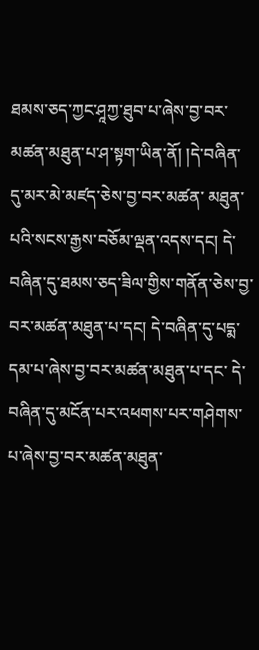ཐམས་ཅད་ཀྱང་ཤཱཀྱ་ཐུབ་པ་ཞེས་བྱ་བར་མཚན་མཐུན་པ་ཤ་སྟག་ཡིན་ནོ། །དེ་བཞིན་དུ་མར་མེ་མཛད་ཅེས་བྱ་བར་མཚན་ མཐུན་པའི་སངས་རྒྱས་བཅོམ་ལྡན་འདས་དང། དེ་བཞིན་དུ་ཐམས་ཅད་ཟིལ་གྱིས་གནོན་ཅེས་བྱ་བར་མཚན་མཐུན་པ་དང། དེ་བཞིན་དུ་པདྨ་དམ་པ་ཞེས་བྱ་བར་མཚན་མཐུན་པ་དང་ དེ་བཞིན་དུ་མངོན་པར་འཕགས་པར་གཤེགས་པ་ཞེས་བྱ་བར་མཚན་མཐུན་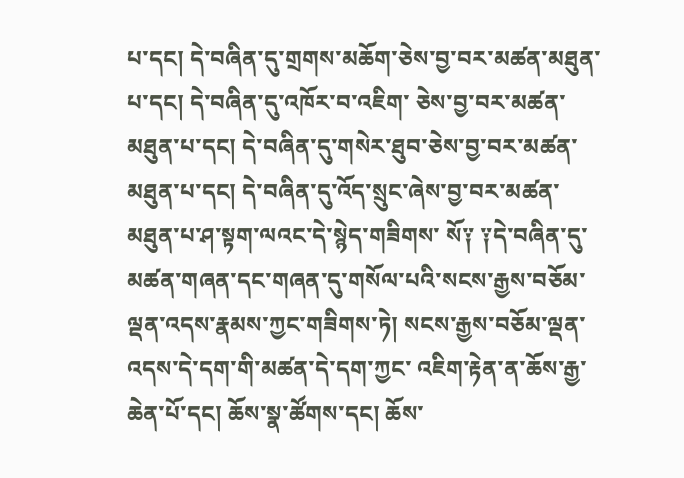པ་དང། དེ་བཞིན་དུ་གྲགས་མཆོག་ཅེས་བྱ་བར་མཚན་མཐུན་པ་དང། དེ་བཞིན་དུ་འཁོར་བ་འཇིག་ ཅེས་བྱ་བར་མཚན་མཐུན་པ་དང། དེ་བཞིན་དུ་གསེར་ཐུབ་ཅེས་བྱ་བར་མཚན་མཐུན་པ་དང། དེ་བཞིན་དུ་འོད་སྲུང་ཞེས་བྱ་བར་མཚན་མཐུན་པ་ཤ་སྟག་ལའང་དེ་སྙེད་གཟིགས་ སོ༑ ༑དེ་བཞིན་དུ་མཚན་གཞན་དང་གཞན་དུ་གསོལ་པའི་སངས་རྒྱས་བཅོམ་ལྡན་འདས་རྣམས་ཀྱང་གཟིགས་ཏེ། སངས་རྒྱས་བཅོམ་ལྡན་འདས་དེ་དག་གི་མཚན་དེ་དག་ཀྱང་ འཇིག་རྟེན་ན་ཆོས་རྒྱ་ཆེན་པོ་དང། ཆོས་སྣ་ཚོགས་དང། ཆོས་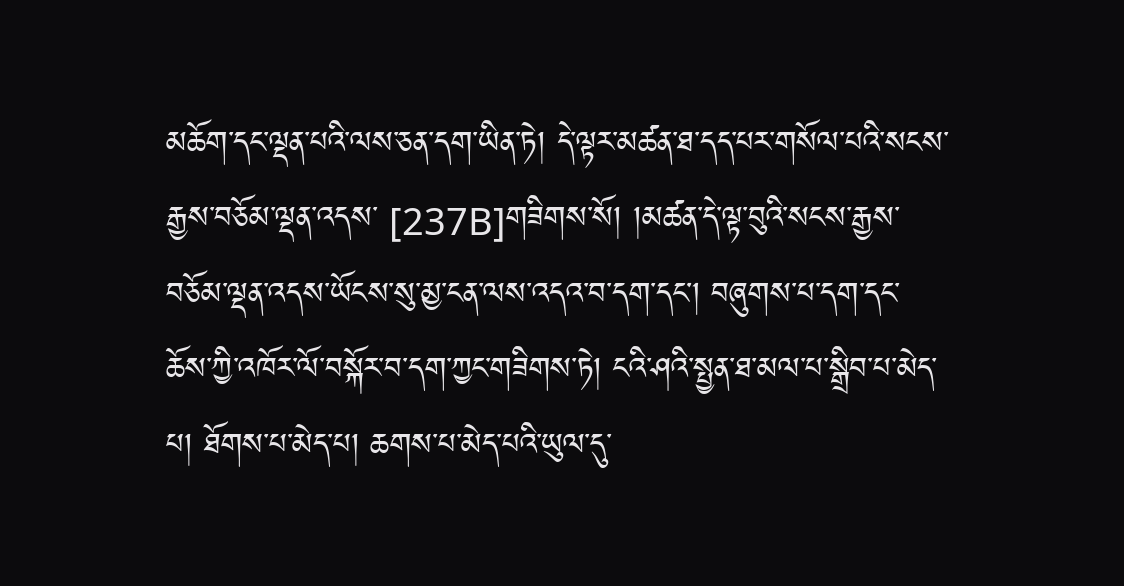མཆོག་དང་ལྡན་པའི་ལས་ཅན་དག་ཡིན་ཏེ། དེ་ལྟར་མཚན་ཐ་དད་པར་གསོལ་པའི་སངས་རྒྱས་བཅོམ་ལྡན་འདས་ [237B]གཟིགས་སོ། །མཚན་དེ་ལྟ་བུའི་སངས་རྒྱས་བཅོམ་ལྡན་འདས་ཡོངས་སུ་མྱ་ངན་ལས་འདའ་བ་དག་དང། བཞུགས་པ་དག་དང་ ཆོས་ཀྱི་འཁོར་ལོ་བསྐོར་བ་དག་ཀྱང་གཟིགས་ཏེ། ངའི་ཤའི་སྤྱན་ཐ་མལ་པ་སྒྲིབ་པ་མེད་པ། ཐོགས་པ་མེད་པ། ཆགས་པ་མེད་པའི་ཡུལ་དུ་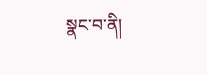སྣང་བ་ནི།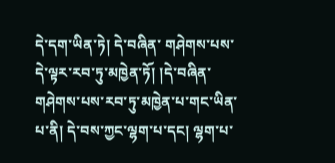དེ་དག་ཡིན་ཏེ། དེ་བཞིན་ གཤེགས་པས་དེ་ལྟར་རབ་ཏུ་མཁྱེན་ཏོ། །དེ་བཞིན་གཤེགས་པས་རབ་ཏུ་མཁྱེན་པ་གང་ཡིན་པ་ནི། དེ་བས་ཀྱང་ལྷག་པ་དང། ལྷག་པ་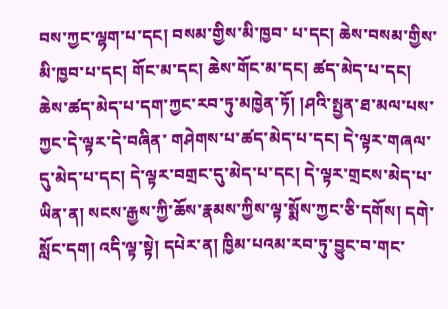བས་ཀྱང་ལྷག་པ་དང། བསམ་གྱིས་མི་ཁྱབ་ པ་དང། ཆེས་བསམ་གྱིས་མི་ཁྱབ་པ་དང། གོང་མ་དང། ཆེས་གོང་མ་དང། ཚད་མེད་པ་དང། ཆེས་ཚད་མེད་པ་དག་ཀྱང་རབ་ཏུ་མཁྱེན་ཏོ། །ཤའི་སྤྱན་ཐ་མལ་པས་ཀྱང་དེ་ལྟར་དེ་བཞིན་ གཤེགས་པ་ཚད་མེད་པ་དང། དེ་ལྟར་གཞལ་དུ་མེད་པ་དང། དེ་ལྟར་བགྲང་དུ་མེད་པ་དང། དེ་ལྟར་གྲངས་མེད་པ་ཡིན་ན། སངས་རྒྱས་ཀྱི་ཆོས་རྣམས་ཀྱིས་ལྟ་སྨོས་ཀྱང་ཅི་དགོས། དགེ་ སློང་དག། འདི་ལྟ་སྟེ། དཔེར་ན། ཁྱིམ་པའམ་རབ་ཏུ་བྱུང་བ་གང་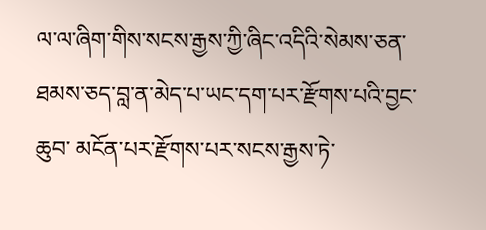ལ་ལ་ཞིག་གིས་སངས་རྒྱས་ཀྱི་ཞིང་འདིའི་སེམས་ཅན་ཐམས་ཅད་བླ་ན་མེད་པ་ཡང་དག་པར་རྫོགས་པའི་བྱང་ཆུབ་ མངོན་པར་རྫོགས་པར་སངས་རྒྱས་ཏེ་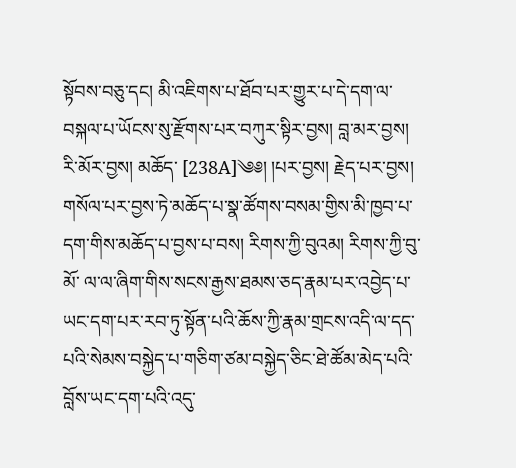སྟོབས་བཅུ་དང། མི་འཇིགས་པ་ཐོབ་པར་གྱུར་པ་དེ་དག་ལ་བསྐལ་པ་ཡོངས་སུ་རྫོགས་པར་བཀུར་སྟིར་བྱས། བླ་མར་བྱས། རི་མོར་བྱས། མཆོད་ [238A]༄༅། །པར་བྱས། རྗེད་པར་བྱས། གསོལ་པར་བྱས་ཏེ་མཆོད་པ་སྣ་ཚོགས་བསམ་གྱིས་མི་ཁྱབ་པ་དག་གིས་མཆོད་པ་བྱས་པ་བས། རིགས་ཀྱི་བུའམ། རིགས་ཀྱི་བུ་མོ་ ལ་ལ་ཞིག་གིས་སངས་རྒྱས་ཐམས་ཅད་རྣམ་པར་འབྱེད་པ་ཡང་དག་པར་རབ་ཏུ་སྟོན་པའི་ཆོས་ཀྱི་རྣམ་གྲངས་འདི་ལ་དད་པའི་སེམས་བསྐྱེད་པ་གཅིག་ཙམ་བསྐྱེད་ཅིང་ཐེ་ཚོམ་མེད་པའི་ བློས་ཡང་དག་པའི་འདུ་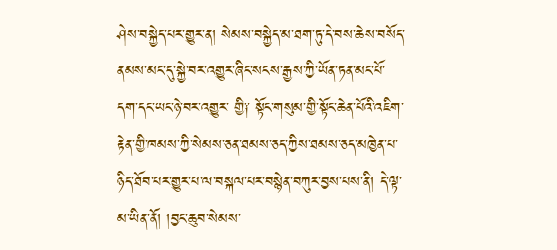ཤེས་བསྐྱེད་པར་གྱུར་ན། སེམས་བསྐྱེད་མ་ཐག་ཏུ་དེ་བས་ཆེས་བསོད་ནམས་མང་དུ་སྐྱེ་བར་འགྱུར་ཞིང་སངས་རྒྱས་ཀྱི་ཡོན་ཏན་མང་པོ་དག་དང་ཡང་ཉེ་བར་འགྱུར་ གྱི༑ སྟོང་གསུམ་གྱི་སྟོང་ཆེན་པོའི་འཇིག་རྟེན་གྱི་ཁམས་ཀྱི་སེམས་ཅན་ཐམས་ཅད་ཀྱིས་ཐམས་ཅད་མཁྱེན་པ་ཉིད་ཐོབ་པར་གྱུར་པ་ལ་བསྐལ་པར་བསྙེན་བཀུར་བྱས་པས་ནི། དེ་ལྟ་ མ་ཡིན་ནོ། །བྱང་ཆུབ་སེམས་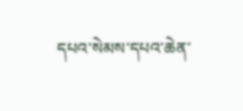དཔའ་སེམས་དཔའ་ཆེན་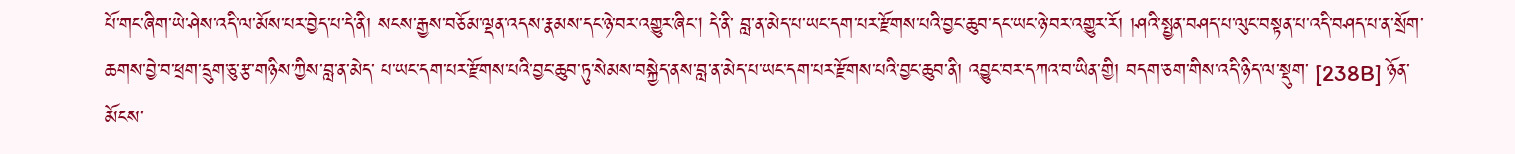པོ་གང་ཞིག་ཡེ་ཤེས་འདི་ལ་མོས་པར་བྱེད་པ་དེ་ནི། སངས་རྒྱས་བཅོམ་ལྡན་འདས་རྣམས་དང་ཉེ་བར་འགྱུར་ཞིང། དེ་ནི་ བླ་ན་མེད་པ་ཡང་དག་པར་རྫོགས་པའི་བྱང་ཆུབ་དང་ཡང་ཉེ་བར་འགྱུར་རོ། །ཤའི་སྤྱན་བཤད་པ་ལུང་བསྟན་པ་འདི་བཤད་པ་ན་སྲོག་ཆགས་བྱེ་བ་ཕྲག་དྲུག་ཅུ་རྩ་གཉིས་ཀྱིས་བླ་ན་མེད་ པ་ཡང་དག་པར་རྫོགས་པའི་བྱང་ཆུབ་ཏུ་སེམས་བསྐྱེད་ནས་བླ་ན་མེད་པ་ཡང་དག་པར་རྫོགས་པའི་བྱང་ཆུབ་ནི། འབྱུང་བར་དཀའ་བ་ཡིན་གྱི། བདག་ཅག་གིས་འདི་ཉིད་ལ་སྡུག་ [238B] ཉོན་མོངས་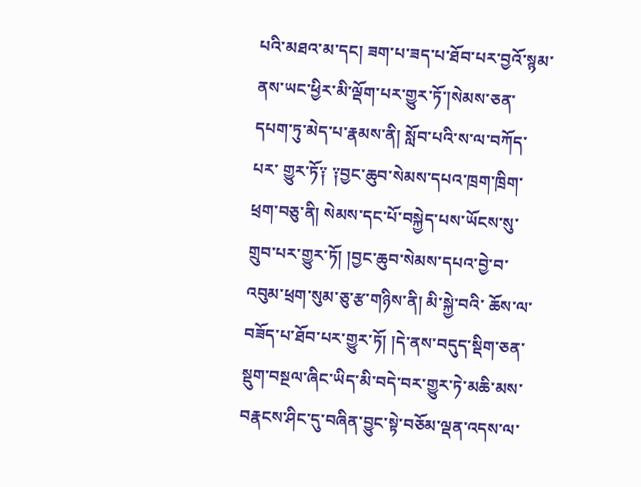པའི་མཐའ་མ་དང། ཟག་པ་ཟད་པ་ཐོབ་པར་བྱའོ་སྙམ་ནས་ཡང་ཕྱིར་མི་ལྡོག་པར་གྱུར་ཏོ་།སེམས་ཅན་དཔག་ཏུ་མེད་པ་རྣམས་ནི། སློབ་པའི་ས་ལ་བཀོད་པར་ གྱུར་ཏོ༑ ༑བྱང་ཆུབ་སེམས་དཔའ་ཁྲག་ཁྲིག་ཕྲག་བཅུ་ནི། སེམས་དང་པོ་བསྐྱེད་པས་ཡོངས་སུ་གྲུབ་པར་གྱུར་ཏོ། །བྱང་ཆུབ་སེམས་དཔའ་བྱེ་བ་འབུམ་ཕྲག་སུམ་ཅུ་རྩ་གཉིས་ནི། མི་སྐྱེ་བའི་ ཆོས་ལ་བཟོད་པ་ཐོབ་པར་གྱུར་ཏོ། །དེ་ནས་བདུད་སྡིག་ཅན་སྡུག་བསྔལ་ཞིང་ཡིད་མི་བདེ་བར་གྱུར་ཏེ་མཆི་མས་བརྣངས་ཤིང་དུ་བཞིན་བྱུང་སྟེ་བཅོམ་ལྡན་འདས་ལ་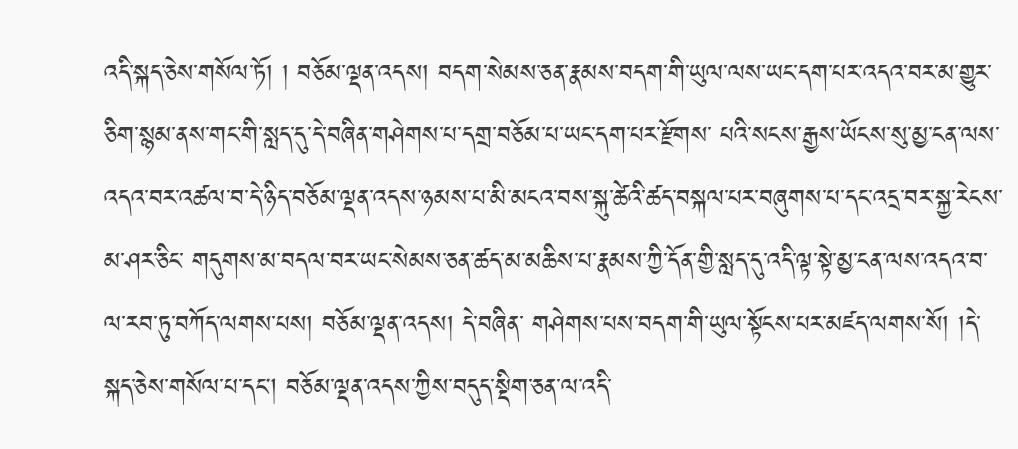འདི་སྐད་ཅེས་གསོལ་ཏོ། ། བཅོམ་ལྡན་འདས། བདག་སེམས་ཅན་རྣམས་བདག་གི་ཡུལ་ལས་ཡང་དག་པར་འདའ་བར་མ་གྱུར་ཅིག་སྙམ་ནས་གང་གི་སླད་དུ་དེ་བཞིན་གཤེགས་པ་དགྲ་བཅོམ་པ་ཡང་དག་པར་རྫོགས་ པའི་སངས་རྒྱས་ཡོངས་སུ་མྱ་ངན་ལས་འདའ་བར་འཚལ་བ་དེ་ཉིད་བཅོམ་ལྡན་འདས་ཉམས་པ་མི་མངའ་བས་སྐུ་ཚེའི་ཚད་བསྐལ་པར་བཞུགས་པ་དང་འདྲ་བར་སྐྱ་རེངས་མ་ཤར་ཅིང་ གདུགས་མ་བདལ་བར་ཡང་སེམས་ཅན་ཚད་མ་མཆིས་པ་རྣམས་ཀྱི་དོན་གྱི་སླད་དུ་འདི་ལྟ་སྟེ་མྱ་ངན་ལས་འདའ་བ་ལ་རབ་ཏུ་བཀོད་ལགས་པས། བཅོམ་ལྡན་འདས། དེ་བཞིན་ གཤེགས་པས་བདག་གི་ཡུལ་སྟོངས་པར་མཛད་ལགས་སོ། །དེ་སྐད་ཅེས་གསོལ་པ་དང། བཅོམ་ལྡན་འདས་ཀྱིས་བདུད་སྡིག་ཅན་ལ་འདི་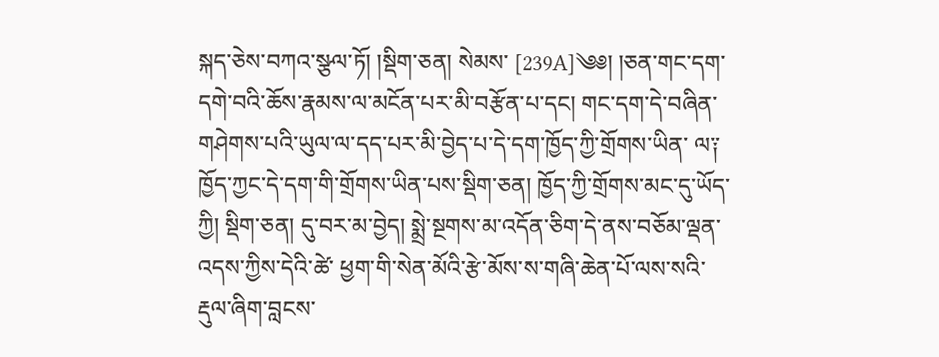སྐད་ཅེས་བཀའ་སྩལ་ཏོ། །སྡིག་ཅན། སེམས་ [239A]༄༅། །ཅན་གང་དག་དགེ་བའི་ཆོས་རྣམས་ལ་མངོན་པར་མི་བརྩོན་པ་དང། གང་དག་དེ་བཞིན་གཤེགས་པའི་ཡུལ་ལ་དད་པར་མི་བྱེད་པ་དེ་དག་ཁྱོད་ཀྱི་གྲོགས་ཡིན་ ལ༑ ཁྱོད་ཀྱང་དེ་དག་གི་གྲོགས་ཡིན་པས་སྡིག་ཅན། ཁྱོད་ཀྱི་གྲོགས་མང་དུ་ཡོད་ཀྱི། སྡིག་ཅན། དུ་བར་མ་བྱེད། སྨྲེ་སྔགས་མ་འདོན་ཅིག་དེ་ནས་བཅོམ་ལྡན་འདས་ཀྱིས་དེའི་ཚེ་ ཕྱག་གི་སེན་མོའི་རྩེ་མོས་ས་གཞི་ཆེན་པོ་ལས་སའི་རྡུལ་ཞིག་བླངས་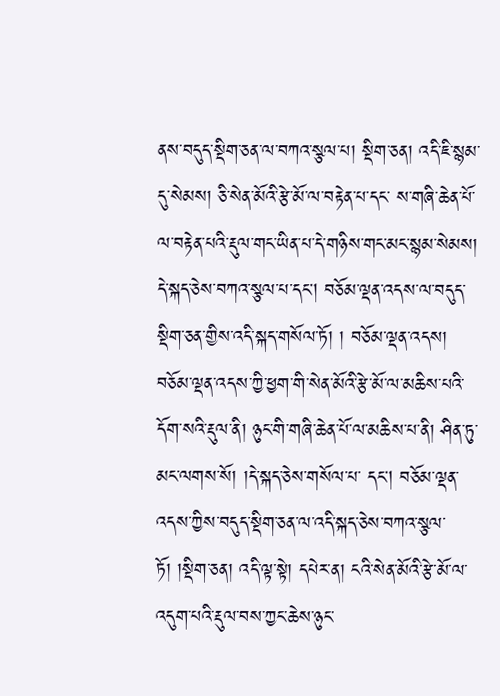ནས་བདུད་སྡིག་ཅན་ལ་བཀའ་སྩལ་པ། སྡིག་ཅན། འདི་ཇི་སྙམ་དུ་སེམས། ཅི་སེན་མོའི་རྩེ་མོ་ལ་བརྟེན་པ་དང་ ས་གཞི་ཆེན་པོ་ལ་བརྟེན་པའི་རྡུལ་གང་ཡིན་པ་དེ་གཉིས་གང་མང་སྙམ་སེམས། དེ་སྐད་ཅེས་བཀའ་སྩལ་པ་དང། བཅོམ་ལྡན་འདས་ལ་བདུད་སྡིག་ཅན་གྱིས་འདི་སྐད་གསོལ་ཏོ། ། བཅོམ་ལྡན་འདས། བཅོམ་ལྡན་འདས་ཀྱི་ཕྱག་གི་སེན་མོའི་རྩེ་མོ་ལ་མཆིས་པའི་དོག་སའི་རྡུལ་ནི། ཉུང་གི་གཞི་ཆེན་པོ་ལ་མཆིས་པ་ནི། ཤིན་ཏུ་མང་ལགས་སོ། །དེ་སྐད་ཅེས་གསོལ་པ་ དང། བཅོམ་ལྡན་འདས་ཀྱིས་བདུད་སྡིག་ཅན་ལ་འདི་སྐད་ཅེས་བཀའ་སྩལ་ཏོ། །སྡིག་ཅན། འདི་ལྟ་སྟེ། དཔེར་ན། ངའི་སེན་མོའི་རྩེ་མོ་ལ་འདུག་པའི་རྡུལ་བས་ཀྱང་ཆེས་ཉུང་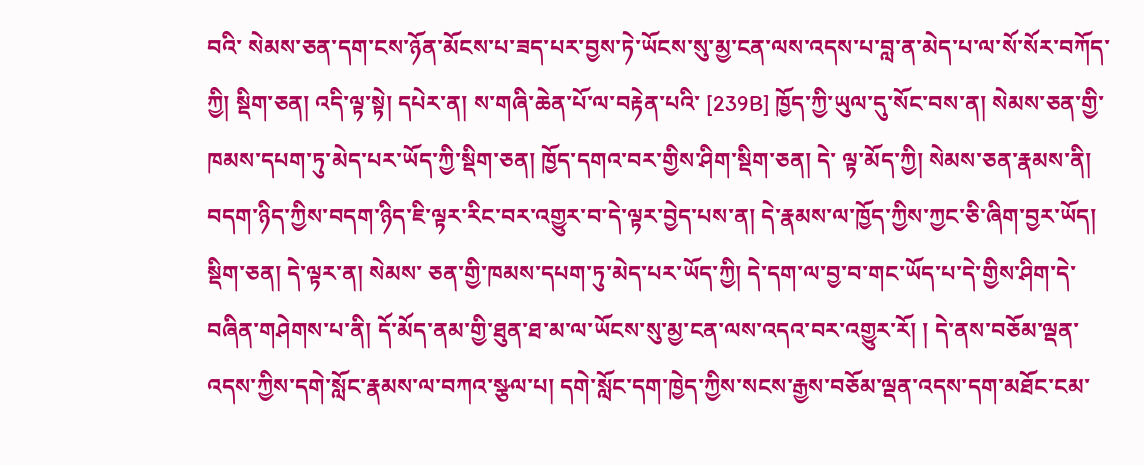བའི་ སེམས་ཅན་དག་ངས་ཉོན་མོངས་པ་ཟད་པར་བྱས་ཏེ་ཡོངས་སུ་མྱ་ངན་ལས་འདས་པ་བླ་ན་མེད་པ་ལ་སོ་སོར་བཀོད་ཀྱི། སྡིག་ཅན། འདི་ལྟ་སྟེ། དཔེར་ན། ས་གཞི་ཆེན་པོ་ལ་བརྟེན་པའི་ [239B] ཁྱོད་ཀྱི་ཡུལ་དུ་སོང་བས་ན། སེམས་ཅན་གྱི་ཁམས་དཔག་ཏུ་མེད་པར་ཡོད་ཀྱི་སྡིག་ཅན། ཁྱོད་དགའ་བར་གྱིས་ཤིག་སྡིག་ཅན། དེ་ ལྟ་མོད་ཀྱི། སེམས་ཅན་རྣམས་ནི། བདག་ཉིད་ཀྱིས་བདག་ཉིད་ཇི་ལྟར་རིང་བར་འགྱུར་བ་དེ་ལྟར་བྱེད་པས་ན། དེ་རྣམས་ལ་ཁྱོད་ཀྱིས་ཀྱང་ཅི་ཞིག་བྱར་ཡོད། སྡིག་ཅན། དེ་ལྟར་ན། སེམས་ ཅན་གྱི་ཁམས་དཔག་ཏུ་མེད་པར་ཡོད་ཀྱི། དེ་དག་ལ་བྱ་བ་གང་ཡོད་པ་དེ་གྱིས་ཤིག་དེ་བཞིན་གཤེགས་པ་ནི། དོ་མོད་ནམ་གྱི་ཐུན་ཐ་མ་ལ་ཡོངས་སུ་མྱ་ངན་ལས་འདའ་བར་འགྱུར་རོ། ། དེ་ནས་བཅོམ་ལྡན་འདས་ཀྱིས་དགེ་སློང་རྣམས་ལ་བཀའ་སྩལ་པ། དགེ་སློང་དག་ཁྱེད་ཀྱིས་སངས་རྒྱས་བཅོམ་ལྡན་འདས་དག་མཐོང་ངམ་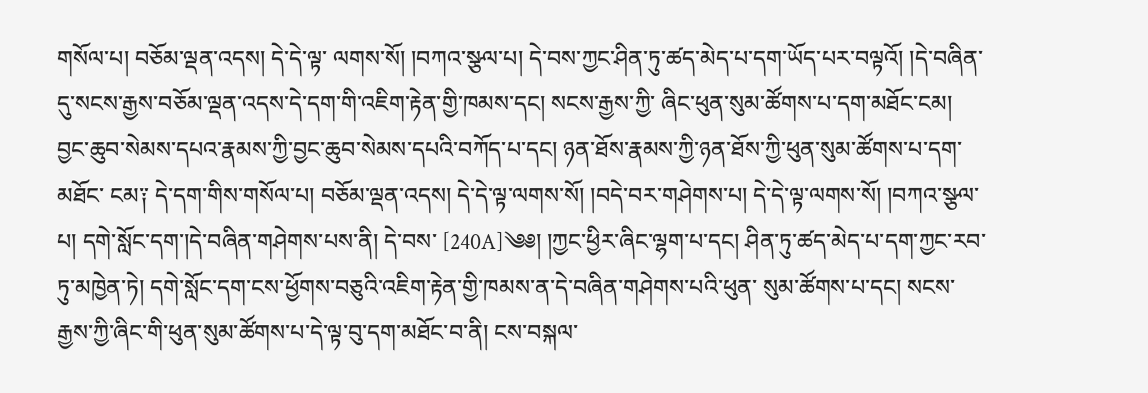གསོལ་པ། བཅོམ་ལྡན་འདས། དེ་དེ་ལྟ་ ལགས་སོ། །བཀའ་སྩལ་པ། དེ་བས་ཀྱང་ཤིན་ཏུ་ཚད་མེད་པ་དག་ཡོད་པར་བལྟའོ། །དེ་བཞིན་དུ་སངས་རྒྱས་བཅོམ་ལྡན་འདས་དེ་དག་གི་འཇིག་རྟེན་གྱི་ཁམས་དང། སངས་རྒྱས་ཀྱི་ ཞིང་ཕུན་སུམ་ཚོགས་པ་དག་མཐོང་ངམ། བྱང་ཆུབ་སེམས་དཔའ་རྣམས་ཀྱི་བྱང་ཆུབ་སེམས་དཔའི་བཀོད་པ་དང། ཉན་ཐོས་རྣམས་ཀྱི་ཉན་ཐོས་ཀྱི་ཕུན་སུམ་ཚོགས་པ་དག་མཐོང་ ངམ༑ དེ་དག་གིས་གསོལ་པ། བཅོམ་ལྡན་འདས། དེ་དེ་ལྟ་ལགས་སོ། །བདེ་བར་གཤེགས་པ། དེ་དེ་ལྟ་ལགས་སོ། །བཀའ་སྩལ་པ། དགེ་སློང་དག་།དེ་བཞིན་གཤེགས་པས་ནི། དེ་བས་ [240A]༄༅། །ཀྱང་ཕྱིར་ཞིང་ལྷག་པ་དང། ཤིན་ཏུ་ཚད་མེད་པ་དག་ཀྱང་རབ་ཏུ་མཁྱེན་ཏེ། དགེ་སློང་དག་ངས་ཕྱོགས་བཅུའི་འཇིག་རྟེན་གྱི་ཁམས་ན་དེ་བཞིན་གཤེགས་པའི་ཕུན་ སུམ་ཚོགས་པ་དང། སངས་རྒྱས་ཀྱི་ཞིང་གི་ཕུན་སུམ་ཚོགས་པ་དེ་ལྟ་བུ་དག་མཐོང་བ་ནི། ངས་བསྐལ་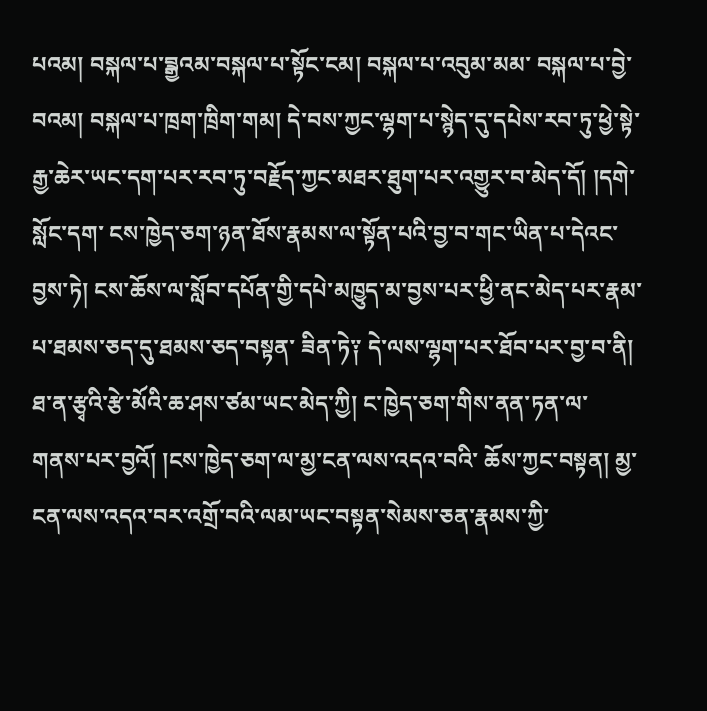པའམ། བསྐལ་པ་བྲྒྱའམ་བསྐལ་པ་སྟོང་ངམ། བསྐལ་པ་འབུམ་མམ་ བསྐལ་པ་བྱེ་བའམ། བསྐལ་པ་ཁྲག་ཁྲིག་གམ། དེ་བས་ཀྱང་ལྷག་པ་སྙེད་དུ་དཔེས་རབ་ཏུ་ཕྱེ་སྟེ་རྒྱ་ཆེར་ཡང་དག་པར་རབ་ཏུ་བརྗོད་ཀྱང་མཐར་ཐུག་པར་འགྱུར་བ་མེད་དོ། །དགེ་སློང་དག་ ངས་ཁྱེད་ཅག་ཉན་ཐོས་རྣམས་ལ་སྟོན་པའི་བྱ་བ་གང་ཡིན་པ་དེའང་བྱས་ཏེ། ངས་ཆོས་ལ་སློབ་དཔོན་གྱི་དཔེ་མཁྱུད་མ་བྱས་པར་ཕྱི་ནང་མེད་པར་རྣམ་པ་ཐམས་ཅད་དུ་ཐམས་ཅད་བསྟན་ ཟིན་ཏེ༑ དེ་ལས་ལྷག་པར་ཐོབ་པར་བྱ་བ་ནི། ཐ་ན་རྩྭའི་རྩེ་མོའི་ཆ་ཤས་ཙམ་ཡང་མེད་ཀྱི། ང་ཁྱེད་ཅག་གིས་ནན་ཏན་ལ་གནས་པར་བྱའོ། །ངས་ཁྱེད་ཅག་ལ་མྱ་ངན་ལས་འདའ་བའི་ ཆོས་ཀྱང་བསྟན། མྱ་ངན་ལས་འདའ་བར་འགྲོ་བའི་ལམ་ཡང་བསྟན་སེམས་ཅན་རྣམས་ཀྱི་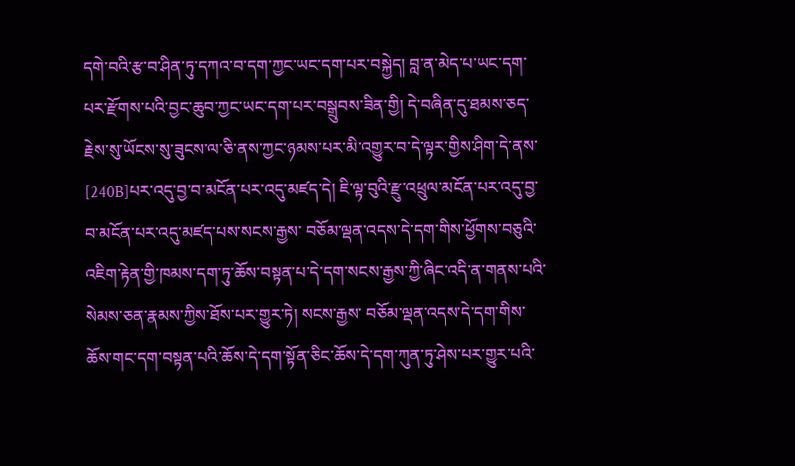དགེ་བའི་རྩ་བ་ཤིན་ཏུ་དཀའ་བ་དག་ཀྱང་ཡང་དག་པར་བསྐྱེད། བླ་ན་མེད་པ་ཡང་དག་ པར་རྫོགས་པའི་བྱང་ཆུབ་ཀྱང་ཡང་དག་པར་བསྒྲུབས་ཟིན་གྱི། དེ་བཞིན་དུ་ཐམས་ཅད་རྗེས་སུ་ཡོངས་སུ་ཟུངས་ལ་ཅི་ནས་ཀྱང་ཉམས་པར་མི་འགྱུར་བ་དེ་ལྟར་གྱིས་ཤིག་དེ་ནས་ [240B]པར་འདུ་བྱ་བ་མངོན་པར་འདུ་མཛད་དེ། ཇི་ལྟ་བུའི་རྫུ་འཕྲུལ་མངོན་པར་འདུ་བྱ་བ་མངོན་པར་འདུ་མཛད་པས་སངས་རྒྱས་ བཅོམ་ལྡན་འདས་དེ་དག་གིས་ཕྱོགས་བཅུའི་འཇིག་རྟེན་གྱི་ཁམས་དག་ཏུ་ཆོས་བསྟན་པ་དེ་དག་སངས་རྒྱས་ཀྱི་ཞིང་འདི་ན་གནས་པའི་སེམས་ཅན་རྣམས་ཀྱིས་ཐོས་པར་གྱུར་ཏེ། སངས་རྒྱས་ བཅོམ་ལྡན་འདས་དེ་དག་གིས་ཆོས་གང་དག་བསྟན་པའི་ཆོས་དེ་དག་སྟོན་ཅིང་ཆོས་དེ་དག་ཀུན་ཏུ་ཤེས་པར་གྱུར་པའི་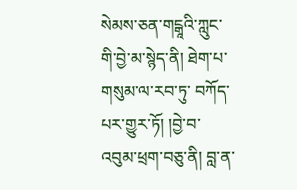སེམས་ཅན་གངྒཱའི་ཀླུང་གི་བྱེ་མ་སྙེད་ནི། ཐེག་པ་གསུམ་ལ་རབ་ཏུ་ བཀོད་པར་གྱུར་ཏོ། །བྱེ་བ་འབུམ་ཕྲག་བཅུ་ནི། བླ་ན་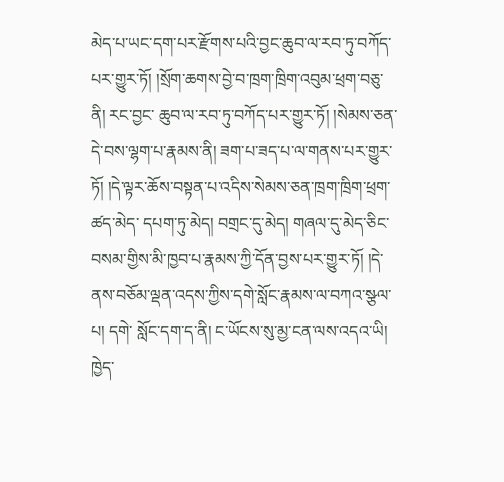མེད་པ་ཡང་དག་པར་རྫོགས་པའི་བྱང་ཆུབ་ལ་རབ་ཏུ་བཀོད་པར་གྱུར་ཏོ། །སྲོག་ཆགས་བྱེ་བ་ཁྲག་ཁྲིག་འབུམ་ཕྲག་བཅུ་ནི། རང་བྱང་ ཆུབ་ལ་རབ་ཏུ་བཀོད་པར་གྱུར་ཏོ། །སེམས་ཅན་དེ་བས་ལྷག་པ་རྣམས་ནི། ཟག་པ་ཟད་པ་ལ་གནས་པར་གྱུར་ཏོ། །དེ་ལྟར་ཆོས་བསྟན་པ་འདིས་སེམས་ཅན་ཁྲག་ཁྲིག་ཕྲག་ཚད་མེད་ དཔག་ཏུ་མེད། བགྲང་དུ་མེད། གཞལ་དུ་མེད་ཅིང་བསམ་གྱིས་མི་ཁྱབ་པ་རྣམས་ཀྱི་དོན་བྱས་པར་གྱུར་ཏོ། །དེ་ནས་བཅོམ་ལྡན་འདས་ཀྱིས་དགེ་སློང་རྣམས་ལ་བཀའ་སྩལ་པ། དགེ་ སློང་དག་ད་ནི། ང་ཡོངས་སུ་མྱ་ངན་ལས་འདའ་ཡི། ཁྱེད་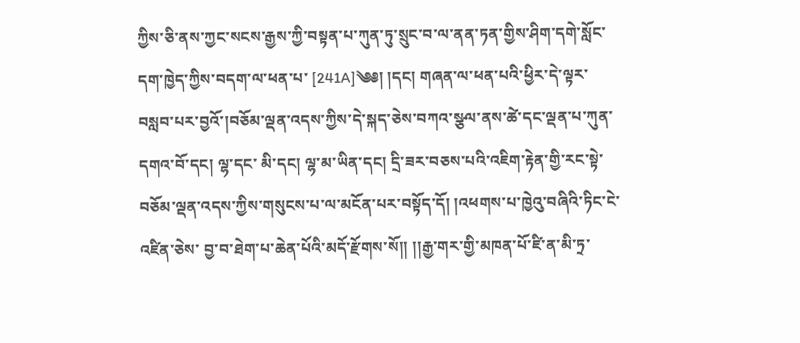ཀྱིས་ཅི་ནས་ཀྱང་སངས་རྒྱས་ཀྱི་བསྟན་པ་ཀུན་ཏུ་སྲུང་བ་ལ་ནན་ཏན་གྱིས་ཤིག་དགེ་སློང་དག་ཁྱེད་ཀྱིས་བདག་ལ་ཕན་པ་ [241A]༄༅། །དང། གཞན་ལ་ཕན་པའི་ཕྱིར་དེ་ལྟར་བསླབ་པར་བྱའོ་།བཅོམ་ལྡན་འདས་ཀྱིས་དེ་སྐད་ཅེས་བཀའ་སྩལ་ནས་ཚེ་དང་ལྡན་པ་ཀུན་དགའ་བོ་དང། ལྷ་དང་ མི་དང། ལྷ་མ་ཡིན་དང། དྲི་ཟར་བཅས་པའི་འཇིག་རྟེན་གྱི་རང་སྟེ་བཅོམ་ལྡན་འདས་ཀྱིས་གསུངས་པ་ལ་མངོན་པར་བསྟོད་དོ། །འཕགས་པ་ཁྱེའུ་བཞིའི་ཏིང་ངེ་འཛིན་ཅེས་ བྱ་བ་ཐེག་པ་ཆེན་པོའི་མདོ་རྫོགས་སོ།། །།རྒྱ་གར་གྱི་མཁན་པོ་ཛི་ན་མི་ཏྲ་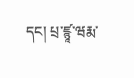དང། པྲ་ཛྙཱ་ཝརྨ་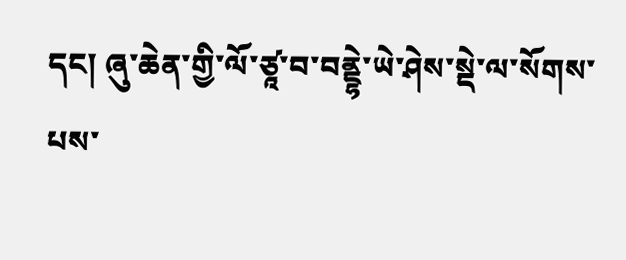དང། ཞུ་ཆེན་གྱི་ལོ་ཙཱ་བ་བནྡྷེ་ཡེ་ཤེས་སྡེ་ལ་སོགས་པས་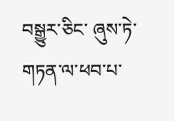བསྒྱུར་ཅིང་ ཞུས་ཏེ་གཏན་ལ་ཕབ་པ་